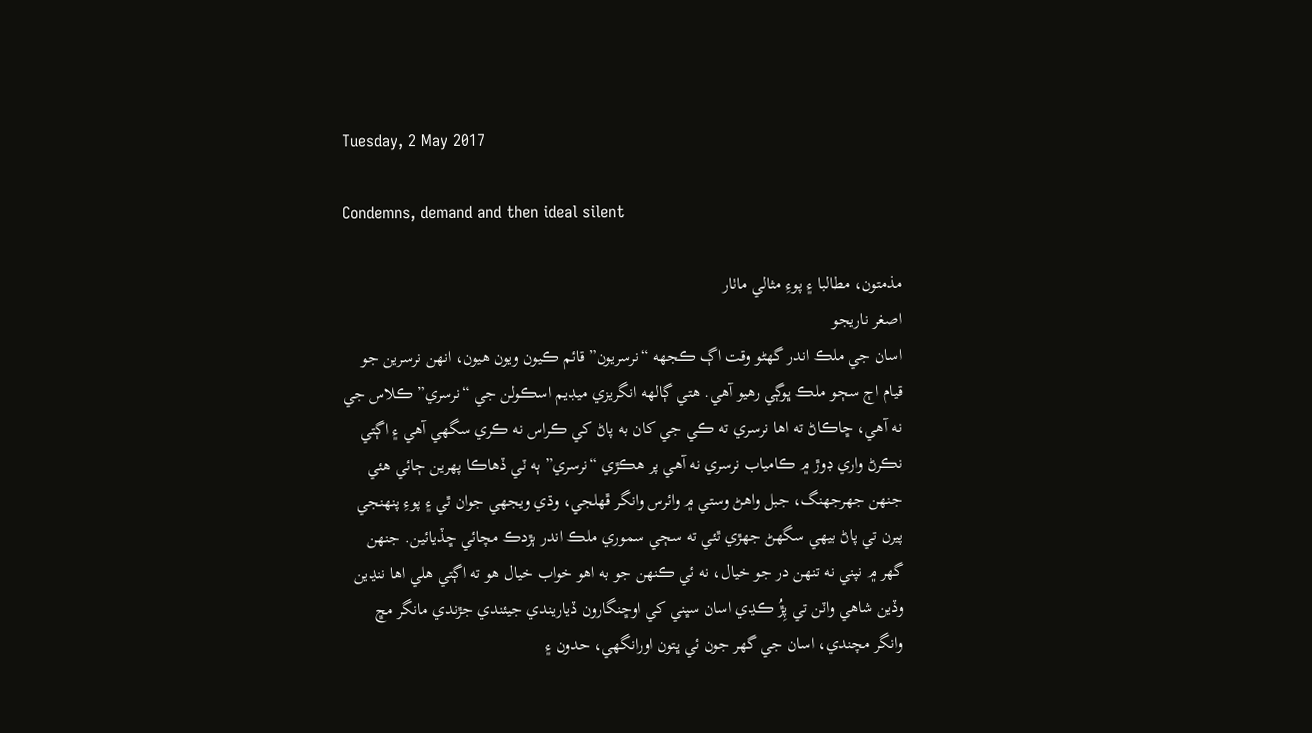Tuesday, 2 May 2017

Condemns, demand and then ideal silent

مذمتون، مطالبا ۽ پوءِ مثالي ماٺار
اصغر ناريجو
اسان جي ملڪ اندر گهڻو وقت اڳ ڪجهه “نرسريون” قائم ڪيون ويون هيون، انهن نرسرين جو قيام اڄ سڄو ملڪ ڀوڳي رهيو آهي. هتي ڳالهه انگريزي ميڊيم اسڪولن جي “نرسري” ڪلاس جي نه آهي، ڇاڪاڻ ته اها نرسري ته ڪي جي کان به پاڻ کي ڪراس نه ڪري سگهي آهي ۽ اڳتي نڪرڻ واري ڊوڙ ۾ ڪامياب نرسري نه آهي پر هڪڙي “نرسري” ٻه ٽي ڏهاڪا پهرين ڄائي هئي جنهن جهرجهنگ، جبل واهڻ وستي ۾ وائرس وانگر ڦهلجي، وڌي ويجهي جوان ٿي ۽ پوءِ پنهنجي پيرن تي پاڻ بيهي سگهڻ جهڙي ٿئي ته سڄي سموري ملڪ اندر ٻڙدڪ مچائي ڇڏيائين. جنهن گهر ۾ نپني نه تنهن در جو خيال، نه ئي ڪنهن جو به اهو خواب خيال هو ته اڳتي هلي اها ننڍين وڏين شاهي واٽن تي پِڙُ ڪڍي اسان سڀني کي اوڇنگارون ڏياريندي جيئندي جڙندي مانگر مڇ وانگر مچندي، اسان جي گهر جون ئي ڀتون اورانگهي، حدون ۽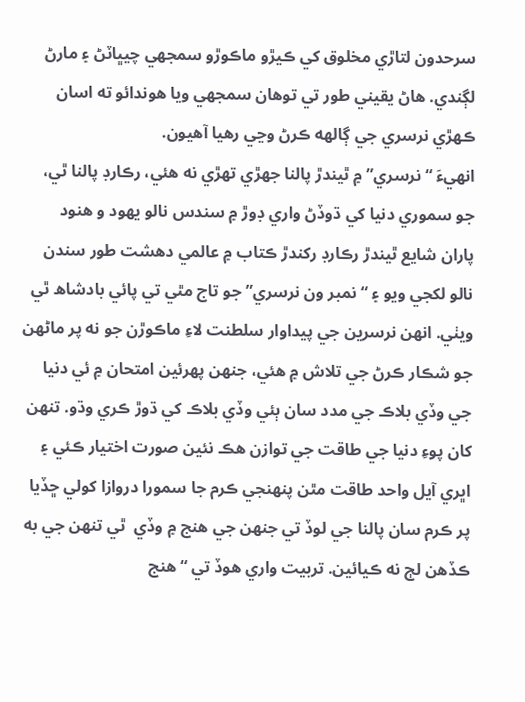سرحدون لتاڙي مخلوق کي ڪيڙو ماڪوڙو سمجهي چيڀاٽڻ ۽ مارڻ لڳندي. هاڻ يقيني طور تي توهان سمجهي ويا هوندائو ته اسان ڪهڙي نرسري جي ڳالهه ڪرڻ وڃي رهيا آهيون.
انهيءَ “نرسري” ۾ ٿيندڙ پالنا جهڙي تهڙي نه هئي، رڪارڊ پالنا ٿي، جو سموري دنيا کي ڌوڏڻ واري ڊوڙ ۾ سندس نالو يهود و هنود پاران شايع ٿيندڙ رڪارڊ رکندڙ ڪتاب ۾ عالمي دهشت طور سندن نالو لکجي ويو ۽ “نمبر ون نرسري” جو تاج مٿي تي پائي بادشاھ ٿي ويٺي. انهن نرسرين جي پيداوار سلطنت لاءِ ماڪوڙن جو نه پر ماڻهن جو شڪار ڪرڻ جي تلاش ۾ هئي، جنهن پهرئين امتحان ۾ ئي دنيا جي وڏي بلاڪ جي مدد سان ٻئي وڏي بلاڪ کي ڌوڙ ڪري وڌو. تنهن کان پوءِ دنيا جي طاقت جي توازن هڪ نئين صورت اختيار ڪئي ۽ اڀري آيل واحد طاقت مٿن پنهنجي ڪرم جا سمورا دروازا کولي ڇڏيا پر ڪرم سان پالنا جي لوڏ تي جنهن جي هنج ۾ وڏي  ٿي تنهن جي به ڪڏهن لڄ نه ڪيائين. تربيت واري هوڏ تي “هنج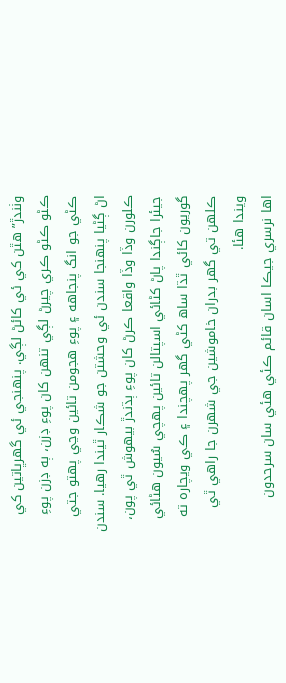وٺندڙ” هٿن کي ئي کائڻ لڳي. پنهنجي ئي گهرڀاتين کي ڪڻو ڪڻو ڪري چيرڻ لڳي تنهن کان پوءِ ڊزن، ٻه ڊزن پوءِ  ڪڻي جو انگ پنجاهه ۽ پوءِ هجومن تائين وڃي پهتو جتي اڻ ڳڻيا پنهنجا سندن ئي وحشتن جو شڪار ٿيندا رهيا. سندن ڪلورن وڏا وڏا واقعا ڪرڻ کان پوءِ ٻڌندڙ بيهوش ٿي پون، جيئرا جاڳندا پاڻ کڻائي اسپتالن تائين پهچي سُيون هڻائي گوريون کائي ٿڌا ساھ کڻي گهر پهچندا ۽ ڪي ويچاره ته ڪلهن تي گهر بدران خاموشين جي شهرن جا راهي ٿي ويندا هئا.
اها نرسري جيڪا اسان قائم ڪئي هئي سان سرحدون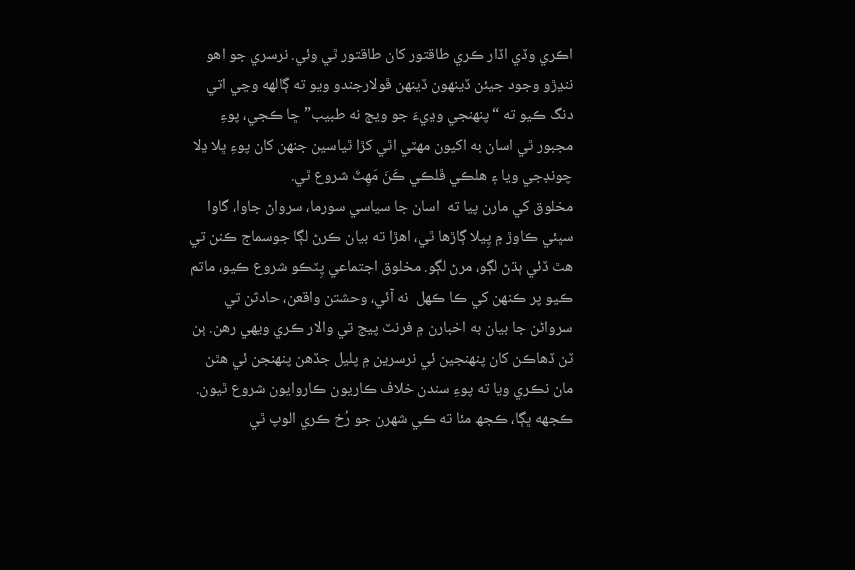اڪري وڏي اڏار ڪري طاقتور کان طاقتور ٿي وئي. نرسري جو اهو ننڍڙو وجود جيئن ڏينهون ڏينهن ڦولارجندو ويو ته ڳالهه وڃي اتي دنگ ڪيو ته “پنهنجي وڍيءَ جو ويڄ نه طبيب” ڇا ڪجي، پوءِ مجبور ٿي اسان به اکيون مهٽي اٿي کڙا ٿياسين جنهن کان پوءِ ڀلا ڍلا چونڊجي ويا ۽ هلڪي ڦلڪي ڪَنَ مَهِٽَ شروع ٿي.
مخلوق کي مارن پيا ته  اسان جا سياسي سورما، سرواڻ جاوا، گاوا سڀئي ڪاوڙ ۾ پِيلا ڳاڙها ٿي، اهڙا ته بيان ڪرڻ لڳا جوسماج ڪنن تي هٿ ڏئي ٻڌڻ لڳو، مرڻ لڳو. مخلوق اجتماعي پِٽڪو شروع ڪيو، ماتم ڪيو پر ڪنهن کي ڪا ڪهل  نه آئي، وحشتن واقعن، حادثن تي سرواڻن جا بيان به اخبارن ۾ فرنٽ پيج تي والار ڪري ويهي رهن. ٻن ٽن ڏهاڪن کان پنهنجين ئي نرسرين ۾ پليل جڏهن پنهنجن ئي هٿن مان نڪري ويا ته پوءِ سندن خلاف ڪاريون ڪاروايون شروع ٿيون. ڪجهه ڀڳا، ڪجھ مئا ته ڪي شهرن جو رُخ ڪري الوپ ٿي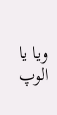ويا يا الوپ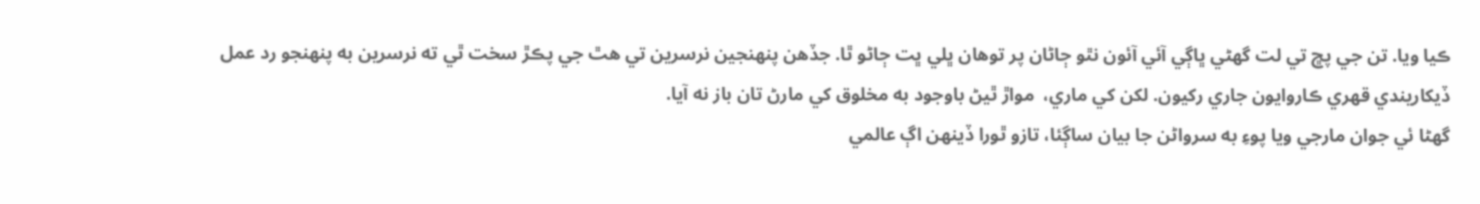ڪيا ويا. تن جي پڇ تي لت گهڻي ڀاڳي آئي آئون نٿو ڄاڻان پر توهان ڀلي ڀت ڄاڻو ٿا. جڏهن پنهنجين نرسرين تي هٿ جي پڪڙ سخت ٿي ته نرسرين به پنهنجو رد عمل ڏيکاريندي قهري ڪاروايون جاري رکيون. لکن کي ماري،  مواڙ ٿيڻ باوجود به مخلوق کي مارڻ تان باز نه آيا.
گهڻا ئي جوان مارجي ويا پوءِ به سرواڻن جا بيان ساڳئا، تازو ٿورا ڏينهن اڳ عالمي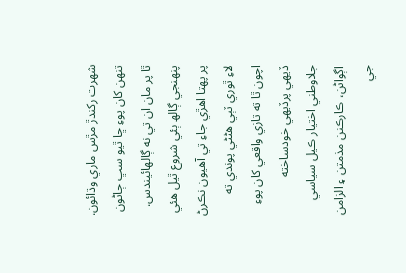شهرت رکندڙ مڙس ماري وڌائون. تنهن کان پوءِ ڇا ٿيو سڀ ڄاڻون ٿا پر مان ان تي نه ڳالهائيندس. پنهنجي ڳالھ ٻئي شروع ٿيل هئي پر پهتا اهڙي جاءِ تي آهيون نڪرڻ لاءِ ٿوري ٽٻي هڻڻي پوندي ته اچون ٿا ته تازي واقعي کان پوءِ ڏيهي پرڏيهي خودساخته جلاوطني اختيار ڪيل سياسي اڳواڻن، ڪارڪنن مذمتن ۽ الزامن جي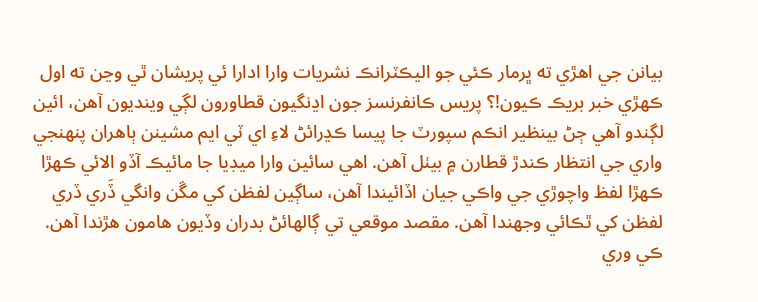بيانن جي اهڙي ته ڀرمار ڪئي جو اليڪٽرانڪ نشريات وارا ادارا ئي پريشان ٿي وڃن ته اول ڪهڙي خبر بريڪ ڪيون!؟ پريس ڪانفرنسز جون اڍنگيون قطاورون لڳي وينديون آهن، ائين لڳندو آهي ڄڻ بينظير انڪم سپورٽ جا پيسا ڪڍرائڻ لاءِ اي ٽي ايم مشينن ٻاهران پنهنجي واري جي انتظار ڪندڙ قطارن ۾ بيٺل آهن. اهي سائين وارا ميڊيا جا مائيڪ آڏو الائي ڪهڙا ڪهڙا لفظ واچوڙي جي واڪي جيان اڏائيندا آهن، ساڳين لفظن کي مڱن وانگي ڏَري ڏري لفظن کي ٿڪائي وجهندا آهن. مقصد موقعي تي ڳالهائڻ بدران وڏيون هامون هڙندا آهن.
ڪي وري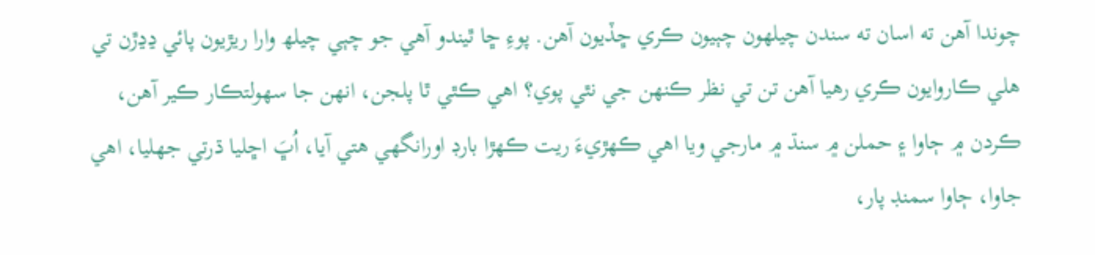چوندا آهن ته اسان ته سندن چيلهون چٻيون ڪري ڇڏيون آهن. پوءِ ڇا ٿيندو آهي جو چٻي چيلھ وارا ريڙيون پائي ڍڍڙن تي هلي ڪاروايون ڪري رهيا آهن تن تي نظر ڪنهن جي نٿي پوي؟ اهي ڪٿي ٿا پلجن، انهن جا سهولتڪار ڪير آهن، ڪردن ۾ ڄاوا ۽ حملن ۾ سنڌ ۾ مارجي ويا اهي ڪهڙيءَ ريت ڪهڙا بارڊ اورانگهي هتي آيا، اُڀَ اڇليا ڌرتي جهليا، اهي جاوا، ڄاوا سمنڊ پار،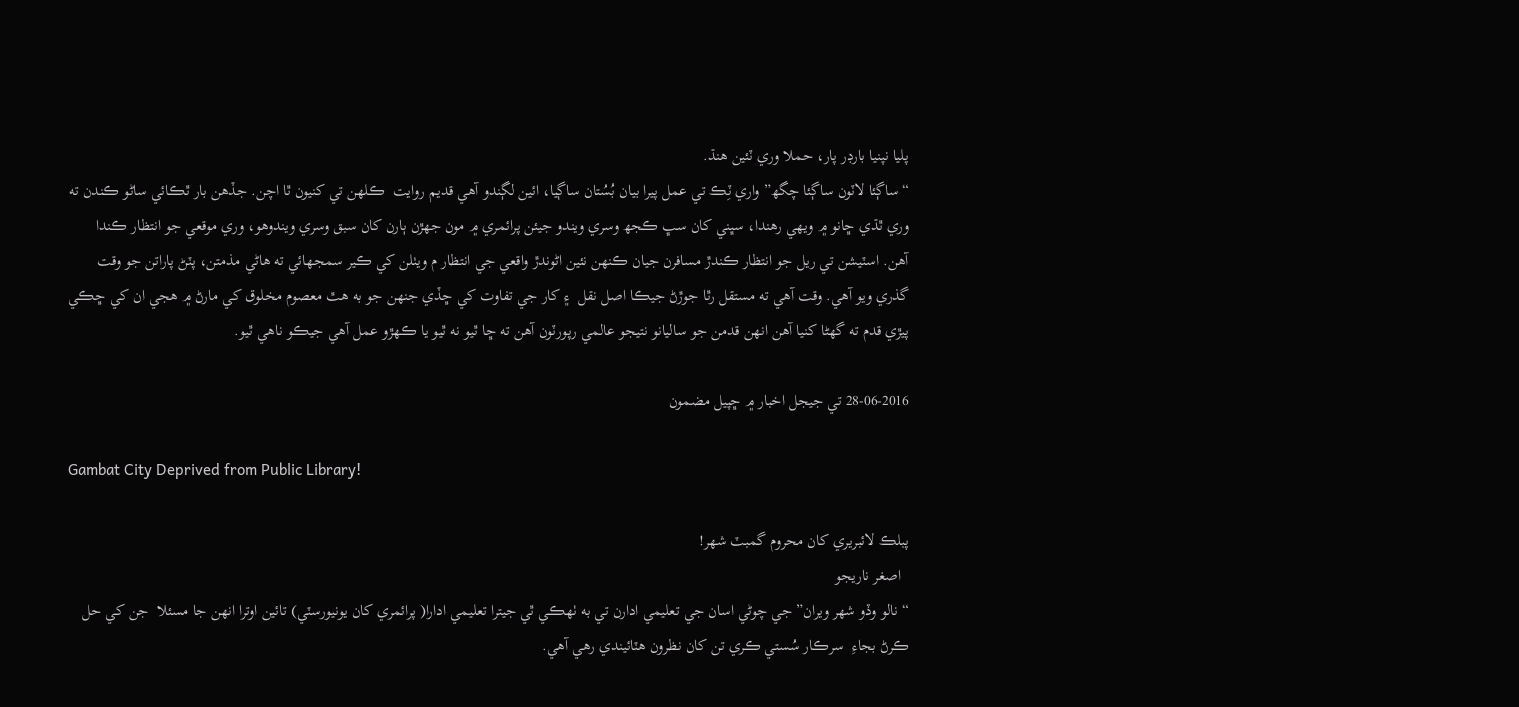پليا نپنيا بارڊر پار، حملا وري ٽئين هنڌ.
“ساڳئا لاٽون ساڳئا چگھ” واري ٽِڪ تي عمل پيرا بيان بُسُتان ساڳيا، ائين لڳندو آهي قديم روايت  ڪلهن تي کنيون ٿا اچن. جڏهن بار ٿڪائي ساڻو ڪندن ته وري ٿڌي ڇانو ۾ ويهي رهندا، سڀني کان سڀ ڪجھ وسري ويندو جيئن پرائمري ۾ مون جهڙن ٻارن کان سبق وسري ويندوهو، وري موقعي جو انتظار ڪندا آهن. اسٽيشن تي ريل جو انتظار ڪندڙ مسافرن جيان ڪنهن نئين اڻوندڙ واقعي جي انتظار م ويٺلن کي ڪير سمجهائي ته هاڻي مذمتن، پٽڻ پاراتن جو وقت گذري ويو آهي. وقت آهي ته مستقل رٿا جوڙڻ جيڪا اصل نقل  ۽ کار جي تفاوت کي ڇڏي جنهن جو به هٿ معصوم مخلوق کي مارڻ ۾ هجي ان کي ڇڪي پيڙي قدم ته گهڻا کنيا آهن انهن قدمن جو ساليانو نتيجو عالمي رپورٽون آهن ته ڇا ٿيو نه ٿيو يا ڪهڙو عمل آهي جيڪو ناهي ٿيو.

28-06-2016 تي جيجل اخبار ۾ ڇپيل مضمون

Gambat City Deprived from Public Library!

پبلڪ لائبريري کان محروم گمبٽ شهر!
  اصغر ناريجو
“نالو وڏو شهر ويران” جي چوڻي اسان جي تعليمي ادارن تي به ٺهڪي ٿي جيترا تعليمي ادارا( پرائمري کان يونيورسٽي) تائين اوترا انهن جا مسئلا  جن کي حل ڪرڻ بجاءِ  سرڪار سُستي ڪري تن کان نظرون هٽائيندي رهي آهي.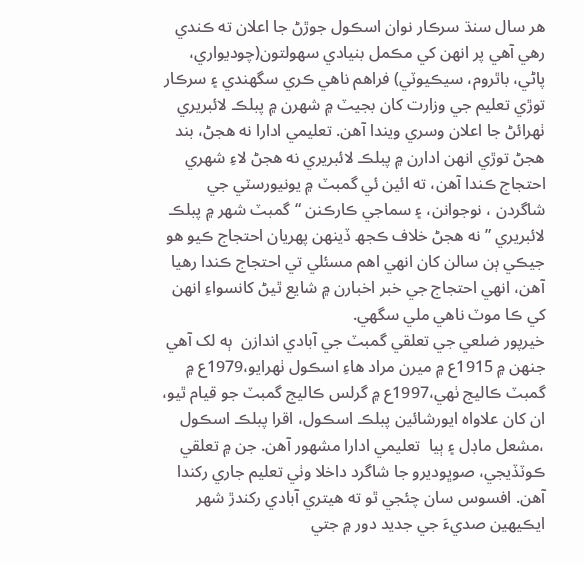هر سال سنڌ سرڪار نوان اسڪول جوڙڻ جا اعلان ته ڪندي رهي آهي پر انهن کي مڪمل بنيادي سهولتون(چوديواري، پاڻي، باٿروم، سيڪيوٽي) فراهم ناهي ڪري سگهندي ۽ سرڪار توڙي تعليم جي وزارت کان بجيٽ ۾ شهرن ۾ پبلڪ لائبريري ٺهرائڻ جا اعلان وسري ويندا آهن. تعليمي ادارا نه هجڻ، بند هجڻ توڙي انهن ادارن ۾ پبلڪ لائبريري نه هجڻ لاءِ شهري احتجاج ڪندا آهن، ته ائين ئي گمبٽ ۾ يونيورسٽي جي شاگردن ، نوجوانن، ۽ سماجي ڪارڪنن “گمبٽ شهر ۾ پبلڪ لائبريري ” نه هجڻ خلاف ڪجھ ڏينهن پهريان احتجاج ڪيو هو جيڪي ٻن سالن کان انهي اهم مسئلي تي احتجاج ڪندا رهيا آهن، انهي احتجاج جي خبر اخبارن ۾ شايع ٿيڻ کانسواءِ انهن کي ڪا موٽ ناهي ملي سگهي.
خيرپور ضلعي جي تعلقي گمبٽ جي آبادي اندازن  ٻه لک آهي جنهن ۾ 1915ع ۾ ميرن مراد هاءِ اسڪول ٺهرايو،1979ع ۾ گمبٽ ڪاليج ٺهي،1997ع ۾ گرلس ڪاليج گمبٽ جو قيام ٿيو، ان کان علاواه ايورشائين پبلڪ اسڪول، اقرا پبلڪ اسڪول ،مشعل ماڊل ۽ ٻيا  تعليمي ادارا مشهور آهن. جن ۾ تعلقي ڪوٽڏيجي، صوڀوديرو جا شاگرد داخلا وٺي تعليم جاري رکندا آهن. افسوس سان چئجي ٿو ته هيتري آبادي رکندڙ شهر  ايڪيهين صديءَ جي جديد دور ۾ جتي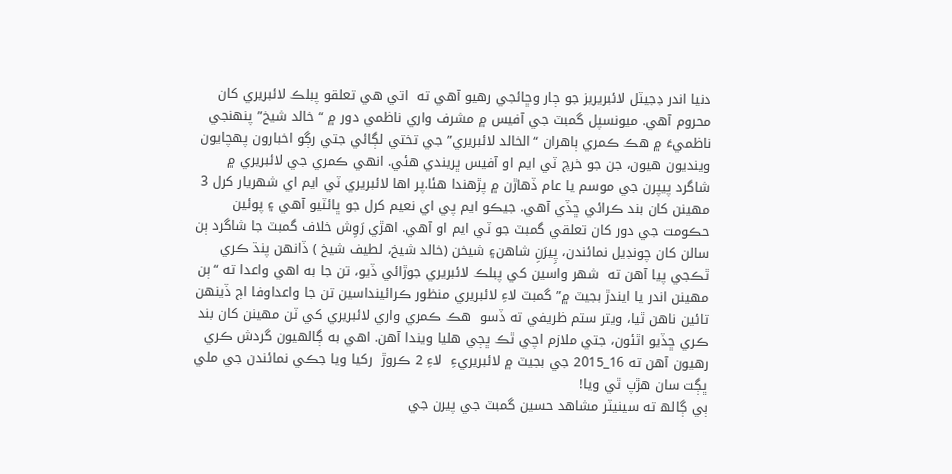دنيا اندر ڊجيٽل لائبريريز جو ڄار وڇائجي رهيو آهي ته  اتي هي تعلقو پبلڪ لائبريري کان محروم آهي. ميونسپل گمبٽ جي آفيس ۾ مشرف واري ناظمي دور ۾ “خالد شيخ” پنهنجي ناظميءَ ۾ هڪ ڪمري ٻاهران “الخالد لائبريري” جي تختي لڳائي جتي رڳو اخبارون پهچايون وينديون هيون، جن جو خرچ ٽي ايم او آفيس ڀريندي هئي. انهي ڪمري جي لائبريري ۾ شاگرد پيپرن جي موسم يا عام ڏهاڙن ۾ پڙهندا هئا.پر اها لائبريري ٽي ايم اي شهريار کرل 3 مهينن کان بند ڪرائي ڇڏي آهي. جيڪو ايم پي اي نعيم کرل جو ڀائٽيو آهي ۽ پوئين حڪومت جي دور کان تعلقي گمبٽ جو ٽي ايم او آهي. اهڙي رَوِش خلاف گمبٽ جا شاگرد ٻن سالن کان چونڊيل نمائندن، پِيرَنِ شاهن۽ شيخن (خالد شيخ، لطيف شيخ ) ڏانهن پنڌ ڪري ٿڪجي پيا آهن ته  شهر واسين کي پبلڪ لائبريري جوڙائي ڏيو، تن جا به اهي واعدا ته “ٻن مهينن اندر يا ايندڙ بجيٽ ۾” گمبٽ لاءِ لائبريري منظور ڪرائينداسين تن جا واعداوفا اڄ ڏينهن تائين ناهن ٿيا، ويتر ستم ظريفي ته ڏسو  هڪ ڪمري واري لائبريري کي ٽن مهينن کان بند ڪري ڇڏيو اٿئون، جتي ملازم اچي ٿڪ ڀڄي هليا ويندا آهن. اهي به ڳالهيون گردش ڪري رهيون آهن ته 16_2015 جي بجيٽ ۾ لائبريريءِ  لاءِ 2 ڪروڙ  رکيا ويا جڪي نمائندن جي ملي ڀڳت سان هڙپ ٿي ويا!
ٻي ڳالھ ته سينيٽر مشاهد حسين گمبٽ جي پيرن جي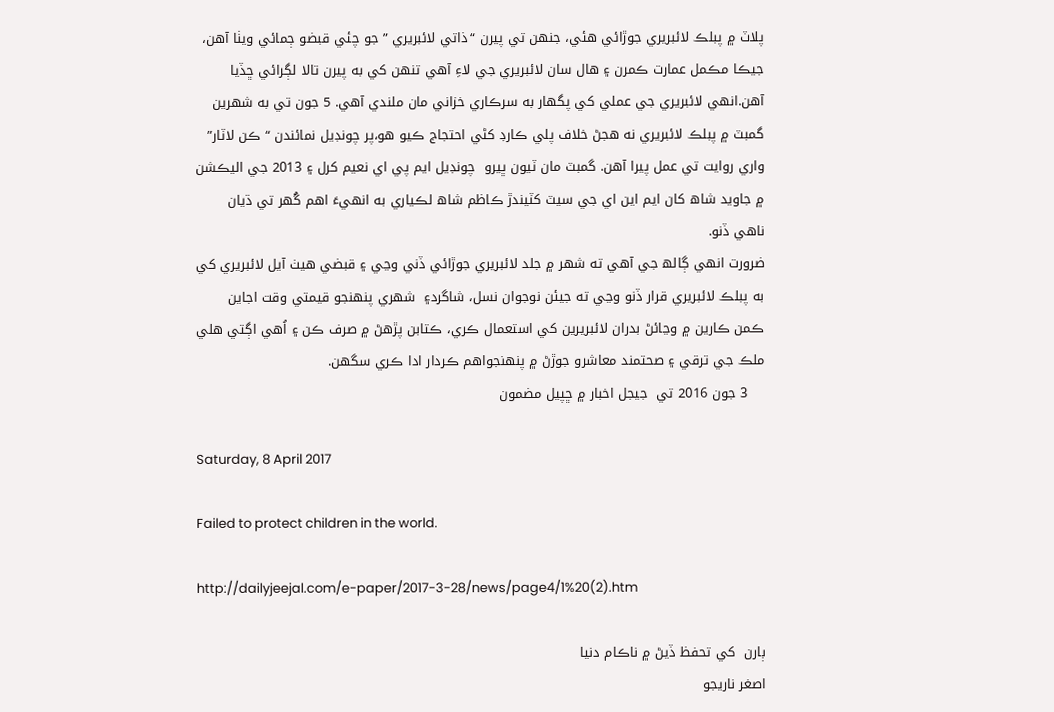پلاٽ ۾ پبلڪ لائبريري جوڙائي هئي، جنهن تي پيرن “ذاتي لائبريري ” جو چئي قبضو ڄمائي ويٺا آهن، جيڪا مڪمل عمارت ڪمرن ۽ هال سان لائبريري جي لاءِ آهي تنهن کي به پيرن تالا لڳرائي ڇڏيا آهن.انهي لائبريري جي عملي کي پگهار به سرڪاري خزاني مان ملندي آهي. 5 جون تي به شهرين گمبٽ ۾ پبلڪ لائبريري نه هجڻ خلاف پلي ڪارڊ کڻي احتجاج ڪيو هو،پر چونڊيل نمائندن “ڪن لاٽار”  واري روايت تي عمل پيرا آهن. گمبٽ مان ٽيون ڀيرو  چونڊيل ايم پي اي نعيم کرل ۽ 2013 جي اليڪشن ۾ جاويد شاھ کان ايم اين اي جي سيٽ کٽيندڙ ڪاظم شاھ لڪياري به انهيءَ اهم گُهر تي ڌيان ناهي ڏنو.
ضرورت انهي ڳالھ جي آهي ته شهر ۾ جلد لائبريري جوڙائي ڏني وڃي ۽ قبضي هيٺ آيل لائبريري کي به پبلڪ لائبريري قرار ڏنو وڃي ته جيئن نوجوان نسل، شاگرد۽  شهري پنهنجو قيمتي وقت اجاين ڪمن ڪارين ۾ وڃائڻ بدران لائبريرين کي استعمال ڪري، ڪتابن پڙهڻ ۾ صرف ڪن ۽ اُهي اڳتي هلي ملڪ جي ترقي ۽ صحتمند معاشرو جوڙڻ ۾ پنهنجواهم ڪردار ادا ڪري سگهن.
    3 جون 2016 تي  جيجل اخبار ۾ ڇپيل مضمون

Saturday, 8 April 2017

Failed to protect children in the world.

http://dailyjeejal.com/e-paper/2017-3-28/news/page4/1%20(2).htm

ٻارن  کي تحفظ ڏيڻ ۾ ناڪام دنيا
اصغر ناريجو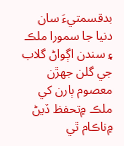بدقسمتيءَ سان دنيا جا سمورا ملڪ ۽ سندن اڳواڻ گلاب جي گلن جهڙن معصوم ٻارن کي ملڪ ۾تحفظ ڏيڻ ۾ناڪام ٿي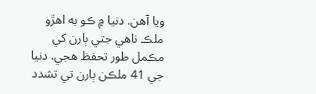ويا آهن. دنيا ۾ ڪو به اهڙو ملڪ ناهي جتي ٻارن کي مڪمل طور تحفظ هجي. دنيا جي 41 ملڪن ٻارن تي تشدد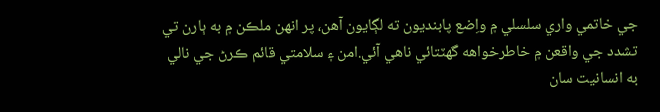جي خاتمي واري سلسلي ۾ واِضع پابنديون ته لڳايون آهن، پر انهن ملڪن ۾ به ٻارن تي تشدد جي واقعن ۾ خاطرخواهه گهٽتائي ناهي آئي.امن ۽ سلامتي قائم ڪرڻ جي نالي به انسانيت سان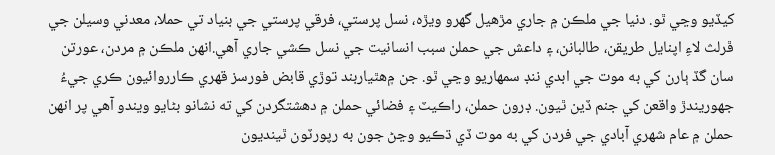کيڏيو وڃي ٿو. دنيا جي ملڪن ۾ جاري مڙهيل گهرو ويڙه، نسل پرستي، فرقي پرستي جي بنياد تي حملا، معدني وسيلن جي ڦرلث لاءِ اپنايل طريقن، طالبانن، ۽ داعش جي حملن سبب انسانيت جي نسل ڪشي جاري آهي.انهن ملڪن ۾ مردن، عورتن سان گڏ ٻارن کي به موت جي ابدي ننڊ سمهاريو وڃي ٿو. جن ۾هٿياربند توڙي قابض فورسز قهري ڪارروائيون ڪري جيءُ جهوريندڙ واقعن کي جنم ڏين ٿيون. ڊرون حملن، راڪيٽ ۽ فضائي حملن ۾ دهشتگردن کي ته نشانو بڻايو ويندو آهي پر انهن حملن ۾ عام شهري آبادي جي فردن کي به موت ڏي ڌڪيو وڃڻ جون به رپورٽون ٿينديون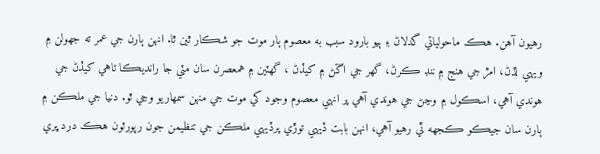رهيون آهن. هڪ ماحولياتي گدلاڻ ۽ ٻيو بارود سبب به معصوم ٻار موت جو شڪار ٿين ٿا. انهن ٻارن جي عمر ته جهولن ۾ ويهي لڏڻ، امڙ جي هنج ۾ ننڊ ڪرڻ، گهر جي اڱڻ ۾ کيڏڻ ، گهٽين ۾ همعصرن سان مٽي جا رانديڪا ٺاهي کيڏڻ جي هوندي آهي، اسڪول ۾ وڃڻ جي هوندي آهي پر انهي معصوم وجود کي موت جي منهن سمهاريو وڃي ٿو. دنيا جي ملڪن ۾ ٻارن سان جيڪو ڪجهه ٿي رهيو آهي، انهن بابت ڏيهي توڙي پرڏيهي ملڪن جي تنظيمن جون رپورٽون هڪ درد ڀري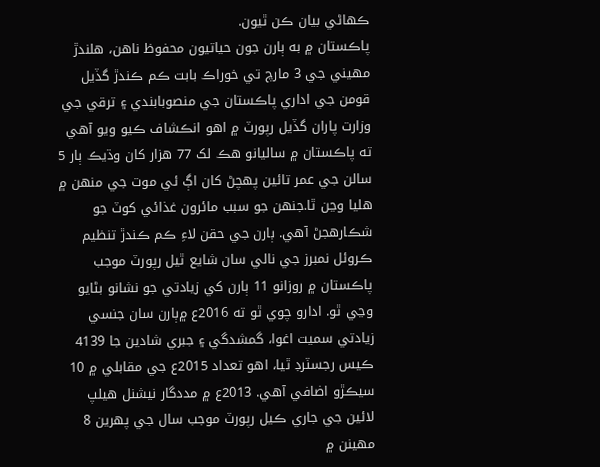ڪهاڻي بيان ڪن ٿيون.
پاڪستان ۾ به ٻارن جون حياتيون محفوظ ناهن، هلندڙ مهيني جي 3 مارچ تي خوراڪ بابت ڪم ڪندڙ گڏيل قومن جي اداري پاڪستان جي منصوبابندي ۽ ترقي جي وزارت پاران گڏيل رپورٽ ۾ اهو انڪشاف ڪيو ويو آهي ته پاڪستان ۾ ساليانو هڪ لک 77 هزار کان وڌيڪ ٻار 5 سالن جي عمر تائين پهچڻ کان اڳ ئي موت جي منهن ۾ هليا وڃن ٿا.جنهن جو سبب مائرون غذائي کوٽ جو شڪارهجڻ آهي. ٻارن جي حقن لاءِ ڪم ڪندڙ تنظيم ڪروئل نمبرز جي نالي سان شايع ٿيل رپورٽ موجب پاڪستان ۾ روزانو 11 ٻارن کي زيادتي جو نشانو بڻايو وڃي ٿو. ادارو چوي ٿو ته 2016ع ۾ٻارن سان جنسي زيادتي سميت اغوا، گمشدگي ۽ جبري شادين جا 4139 ڪيس رجسٽرڊ ٿيا، اهو تعداد 2015ع جي مقابلي ۾ 10 سيڪڙو اضافي آهي. 2013ع ۾ مددگار نيشنل هيلپ لائين جي جاري ڪيل رپورٽ موجب سال جي پهرين 8 مهينن ۾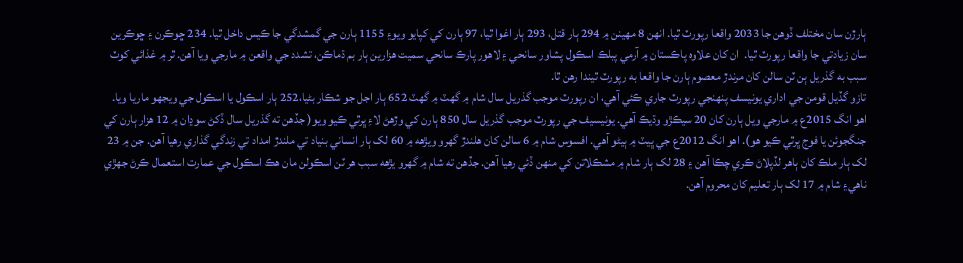ٻارڙن سان مختلف ڏوهن جا 2033 واقعا رپورٽ ٿيا. انهن 8 مهينن ۾ 294 ٻار قتل، 293 ٻار اغوا ٿيا، 97 ٻارن کي کپايو ويو۽ 1155 ٻارن جي گمشدگي جا ڪيس داخل ٿيا. 234 ڇوڪرن ۽ ڇوڪرين سان زيادتي جا واقعا رپورٽ ٿيا.  ان کان علاوه پاڪستان ۾ آرمي پبلڪ اسڪول پشاور سانحي ۽ لاهور پارڪ سانحي سميت هزارين ٻار بم ڌماڪن، تشدد جي واقعن ۾ مارجي ويا آهن. ٿر ۾ غذائي کوٽ سبب به گذريل ٻن ٽن سالن کان مرندڙ معصوم ٻارن جا واقعا به رپورٽ ٿيندا رهن ٿا.
تازو گڏيل قومن جي اداري يونيسف پنهنجي رپورٽ جاري ڪئي آهي، ان رپورٽ موجب گذريل سال شام ۾ گهٽ ۾ گهٽ 652 ٻار اجل جو شڪار بڻيا،252 ٻار اسڪول يا اسڪول جي ويجهو ماريا ويا. اهو انگ 2015ع ۾ مارجي ويل ٻارن کان 20 سيڪڙو وڌيڪ آهي. يونيسيف جي رپورٽ موجب گذريل سال 850 ٻارن کي وڙهڻ لاءِ ڀرٿي ڪيو ويو( جڏهن ته گذريل سال ڏکڻ سوڍان ۾ 12 هزار ٻارن کي جنگجوئن يا فوج ڀرٿي ڪيو هو). اهو انگ 2012ع جي ڀيٽ ۾ ٻيڻو آهي. افسوس شام ۾ 6 سالن کان هلندڙ گهرو ويڙهه ۾ 60 لک ٻار انساني بنياد تي ملندڙ امداد تي زندگي گذاري رهيا آهن. جن ۾ 23 لک ٻار ملڪ کان ٻاهر لڏپلاڻ ڪري چڪا آهن ۽ 28 لک ٻار شام ۾ مشڪلاتن کي منهن ڏئي رهيا آهن. جڏهن ته شام ۾ گهرو يڙهه سبب هر ٽن اسڪولن مان هڪ اسڪول جي عمارت استعمال ڪرڻ جهڙي ناهي۽ شام ۾ 17 لک ٻار تعليم کان محروم آهن.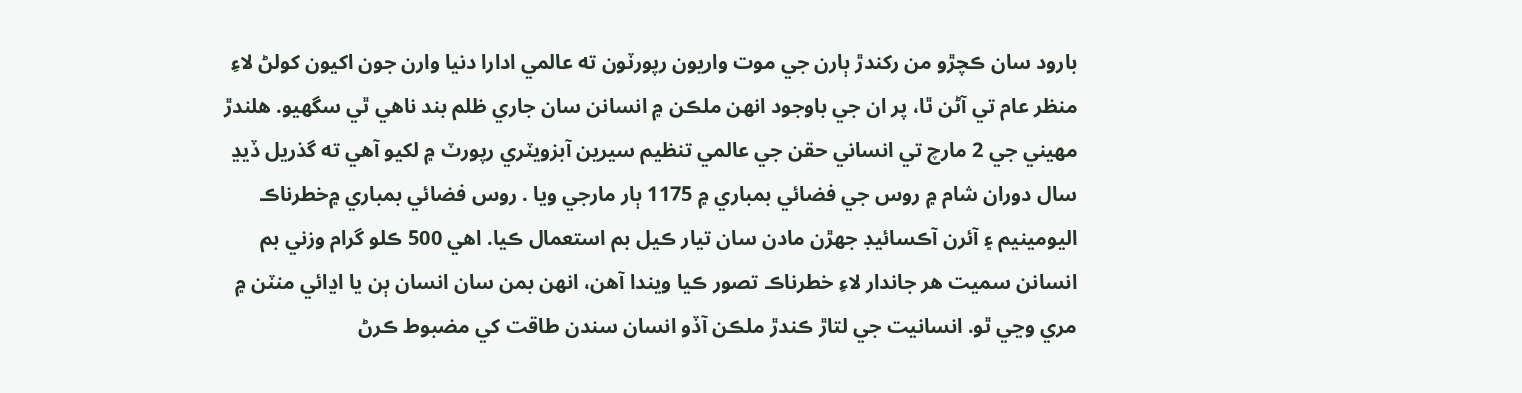بارود سان ڪچڙو من رکندڙ ٻارن جي موت واريون رپورٽون ته عالمي ادارا دنيا وارن جون اکيون کولڻ لاءِ منظر عام تي آڻن ٿا، پر ان جي باوجود انهن ملڪن ۾ انسانن سان جاري ظلم بند ناهي ٿي سگهيو. هلندڙ مهيني جي 2 مارچ تي انساني حقن جي عالمي تنظيم سيرين آبزويٽري رپورٽ ۾ لکيو آهي ته گذريل ڏيڍ سال دوران شام ۾ روس جي فضائي بمباري ۾ 1175 ٻار مارجي ويا . روس فضائي بمباري ۾خطرناڪ اليومينيم ۽ آئرن آڪسائيڊ جهڙن مادن سان تيار ڪيل بم استعمال ڪيا. اهي 500 ڪلو گرام وزني بم انسانن سميت هر جاندار لاءِ خطرناڪ تصور ڪيا ويندا آهن، انهن بمن سان انسان ٻن يا اڍائي منٽن ۾ مري وڃي ٿو. انسانيت جي لتاڙ ڪندڙ ملڪن آڏو انسان سندن طاقت کي مضبوط ڪرڻ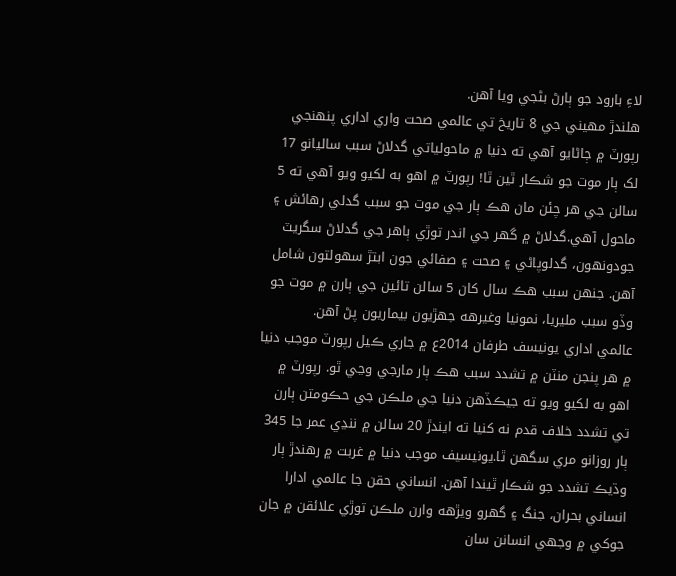لاءِ بارود جو ٻارڻ بڻجي ويا آهن.
هلندڙ مهيني جي 8 تاريخ تي عالمي صحت واري اداري پنهنجي رپورٽ ۾ ڄاڻايو آهي ته دنيا ۾ ماحولياتي گدلاڻ سبب ساليانو 17 لک ٻار موت جو شڪار ٿين ٿا! رپورٽ ۾ اهو به لکيو ويو آهي ته 5 سالن جي هر چئن مان هڪ ٻار جي موت جو سبب گدلي رهائش ۽ ماحول آهي.گدلاڻ ۾ گهر جي اندر توڙي ٻاهر جي گدلاڻ سگريٽ جودونهون، گدلوپاڻي ۽ صحت ۽ صفائي جون ابتڙ سهولتون شامل آهن. جنهن سبب هڪ سال کان 5 سالن تائين جي ٻارن ۾ موت جو وڏو سبب مليريا، نمونيا وغيرهه جهڙيون بيماريون پڻ آهن.
عالمي اداري يونيسف طرفان 2014ع ۾ جاري ڪيل رپورٽ موجب دنيا ۾ هر پنجن منٽن ۾ تشدد سبب هڪ ٻار مارجي وڃي ٿو. رپورٽ ۾ اهو به لکيو ويو ته جيڪڏهن دنيا جي ملڪن جي حڪومتن ٻارن تي تشدد خلاف قدم نه کنيا ته ايندڙ 20 سالن ۾ ننڍي عمر جا 345 ٻار روزانو مري سگهن ٿا.يونيسيف موجب دنيا ۾ غربت ۾ رهندڙ ٻار وڌيڪ تشدد جو شڪار ٿيندا آهن. انساني حقن جا عالمي ادارا انساني بحران، جنگ ۽ گهرو ويڙهه وارن ملڪن توڙي علائقن ۾ جان جوکي ۾ وجهي انسانن سان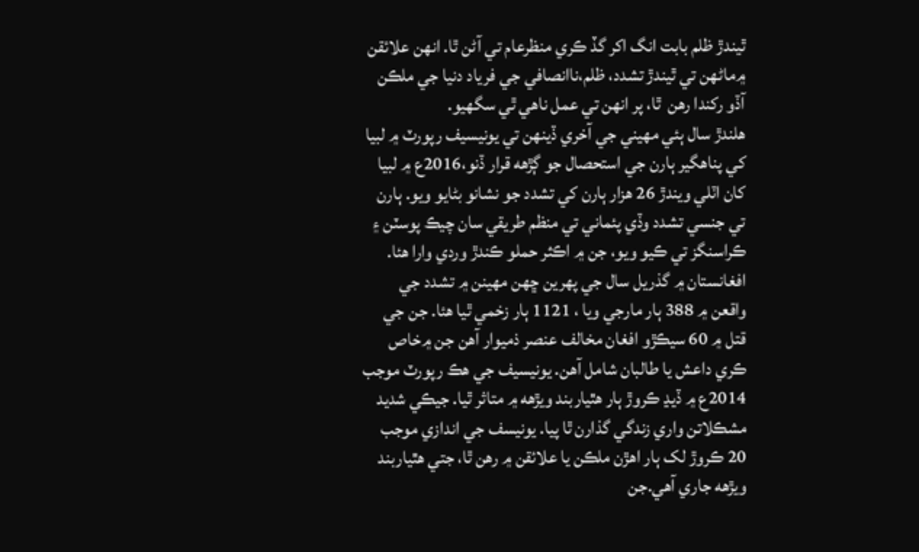ٿيندڙ ظلم بابت انگ اکر گڏ ڪري منظرعام تي آڻن ٿا. انهن علائقن ۾ماڻهن تي ٿيندڙ تشدد، ظلم،ناانصافي جي فرياد دنيا جي ملڪن آڏو رکندا رهن  ٿا، پر انهن تي عمل ناهي ٿي سگهيو.
هلندڙ سال ٻئي مهيني جي آخري ڏينهن تي يونيسيف رپورٽ ۾ لبيا کي پناهگير ٻارن جي استحصال جو ڳڙهه قرار ڏنو،2016ع ۾ لبيا کان اٽلي ويندڙ 26 هزار ٻارن کي تشدد جو نشانو بڻايو ويو. ٻارن تي جنسي تشدد وڏي پئماني تي منظم طريقي سان چيڪ پوسٽن ۽ ڪراسنگز تي ڪيو ويو، جن ۾ اڪثر حملو ڪندڙ وردي وارا هئا. افغانستان ۾ گذريل سال جي پهرين ڇهن مهينن ۾ تشدد جي واقعن ۾ 388 ٻار مارجي ويا ، 1121 ٻار زخمي ٿيا هئا. جن جي قتل ۾ 60 سيڪڙو افغان مخالف عنصر ذميوار آهن جن ۾خاص ڪري داعش يا طالبان شامل آهن. يونيسيف جي هڪ رپورٽ موجب 2014ع ۾ ڏيڍ ڪروڙ ٻار هٿياربند ويڙهه ۾ متاثر ٿيا. جيڪي شديد مشڪلاتن واري زندگي گذارن ٿا پيا. يونيسف جي اندازي موجب 20 ڪروڙ لک ٻار اهڙن ملڪن يا علائقن ۾ رهن ٿا، جتي هٿياربند ويڙهه جاري آهي.جن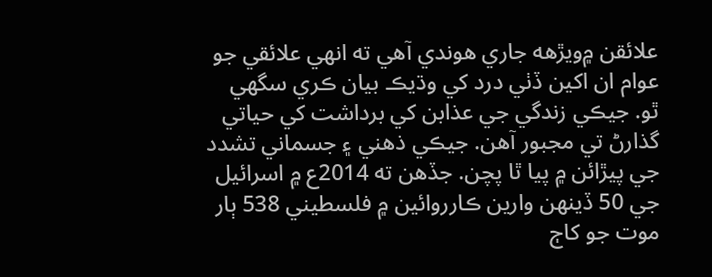علائقن ۾ويڙهه جاري هوندي آهي ته انهي علائقي جو عوام ان اکين ڏٺي درد کي وڌيڪ بيان ڪري سگهي ٿو. جيڪي زندگي جي عذابن کي برداشت کي حياتي گذارڻ تي مجبور آهن. جيڪي ذهني ۽ جسماني تشدد جي پيڙائن ۾ پيا ٿا پچن. جڏهن ته 2014ع ۾ اسرائيل جي 50 ڏينهن وارين ڪارروائين ۾ فلسطيني 538 ٻار موت جو کاڄ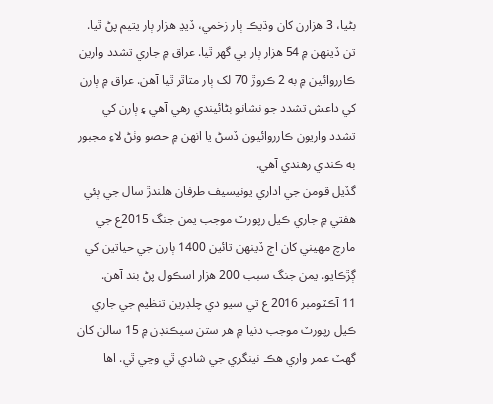بڻيا، 3 هزارن کان وڌيڪ ٻار زخمي، ڏيڍ هزار ٻار يتيم پڻ ٿيا. تن ڏينهن ۾ 54 هزار ٻار بي گهر ٿيا. عراق ۾ جاري تشدد وارين ڪارروائين ۾ به 2 ڪروڙ 70 لک ٻار متاٿر ٿيا آهن. عراق ۾ ٻارن کي داعش تشدد جو نشانو بڻائيندي رهي آهي ۽ ٻارن کي تشدد واريون ڪارروائيون ڏسڻ يا انهن ۾ حصو وٺڻ لاءِ مجبور به ڪندي رهندي آهي.
گڏيل قومن جي اداري يونيسيف طرفان هلندڙ سال جي ٻئي هفتي ۾ جاري ڪيل رپورٽ موجب يمن جنگ 2015ع جي مارچ مهيني کان اڄ ڏينهن تائين 1400 ٻارن جي حياتين کي ڳڙڪايو. يمن جنگ سبب 200 هزار اسڪول پڻ بند آهن.
11 آڪٽومبر 2016 ع تي سيو دي چلڊرين تنظيم جي جاري ڪيل رپورٽ موجب دنيا ۾ هر ستن سيڪنڊن ۾ 15 سالن کان گهٽ عمر واري هڪ نينگري جي شادي ٿي وڃي ٿي. اها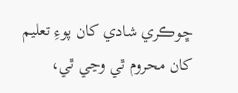ڇوڪري شادي کان پوءِ تعليم کان محروم ٿي وڃي ٿي،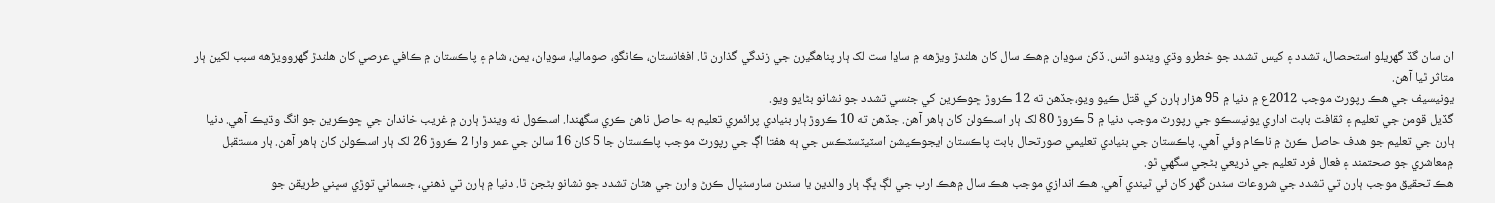ان سان گڏ گهريلو استحصال، تشدد ۽ کيس تشدد جو خطرو وڌي ويندو اٿس. ڏکن سوڍان ۾هڪ سال کان هلندڙ ويڙهه ۾ ساڍا ست لک ٻار پناهگيرن جي زندگي گذارن ٿا. افغانستان، ڪانگو، صوماليا، سوڍان، يمن، شام ۽ پاڪستان ۾ ڪافي عرصي کان هلندڙ گهروويڙهه سبب لکين ٻار متاثر ٿيا آهن.
يونيسيف جي هڪ رپورٽ موجب 2012ع ۾ دنيا ۾ 95 هزار ٻارن کي قتل ڪيو ويو،جڏهن ته 12 ڪروڙ ڇوڪرين کي جنسي تشدد جو نشانو بڻايو ويو.
گڏيل قومن جي تعليم ۽ ثقافت بابت اداري يونيسڪو جي رپورٽ موجب دنيا ۾ 5 ڪروڙ 80 لک ٻار اسڪولن کان ٻاهر آهن. جڏهن ته 10 ڪروڙ ٻار بنيادي پرائمري تعليم به حاصل ناهن ڪري سگهندا. اسڪول نه ويندڙ ٻارن ۾ غريب خاندان جي ڇوڪرين جو انگ وڌيڪ آهي. دنيا ٻارن جي تعليم جو هدف حاصل ڪرڻ ۾ ناڪام وئي آهي. پاڪستان جي بنيادي تعليمي صورتحال بابت پاڪستان ايجوڪيشن اسٽيٽسٽڪس جي ٻه هفتا اڳ جي رپورٽ موجب پاڪستان جا 5 کان 16 سالن جي عمر وارا 2 ڪروڙ 26 لک ٻار اسڪولن کان ٻاهر آهن. ٻار مستقبل ۾معاشري جو صحتمند ۽ فعال فرد تعليم جي ذريعي بڻجي سگهي ٿو.
هڪ تحقيق موجب ٻارن تي تشدد جي شروعات سندن گهر کان ئي ٿيندي آهي. هڪ اندازي موجب هڪ سال ۾هڪ ارب جي لڳ ڀڳ ٻار والدين يا سندن سارسنڀال ڪرڻ وارن جي هٿان تشدد جو نشانو بڻجن ٿا. دنيا ۾ ٻارن تي ذهني، جسماني توڙي سڀني طريقن جو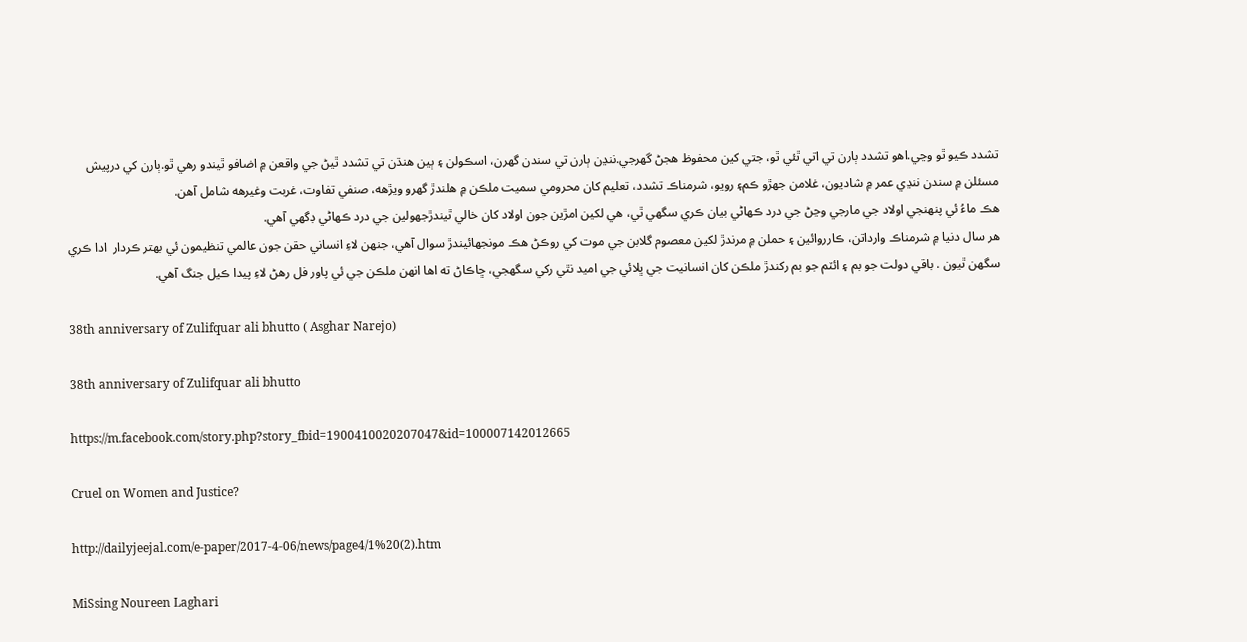تشدد ڪيو ٿو وڃي.اهو تشدد ٻارن تي اتي ٿئي ٿو، جتي کين محفوظ هجڻ گهرجي.ننڍن ٻارن تي سندن گهرن، اسڪولن ۽ ٻين هنڌن تي تشدد ٿيڻ جي واقعن ۾ اضافو ٿيندو رهي ٿو.ٻارن کي درپيش مسئلن ۾ سندن ننڍي عمر ۾ شاديون، غلامن جهڙو ڪم۽ رويو، شرمناڪ تشدد، تعليم کان محرومي سميت ملڪن ۾ هلندڙ گهرو ويڙهه، صنفي تفاوت، غربت وغيرهه شامل آهن.
هڪ ماءُ ئي پنهنجي اولاد جي مارجي وڃڻ جي درد ڪهاڻي بيان ڪري سگهي ٿي، هي لکين امڙين جون اولاد کان خالي ٿيندڙجهولين جي درد ڪهاڻي ڊگهي آهي.
هر سال دنيا ۾ شرمناڪ وارداتن، ڪارروائين ۽ حملن ۾ مرندڙ لکين معصوم گلابن جي موت کي روڪڻ هڪ مونجهائيندڙ سوال آهي، جنهن لاءِ انساني حقن جون عالمي تنظيمون ئي بهتر ڪردار  ادا ڪري سگهن ٿيون . باقي دولت جو بم ۽ ائٽم جو بم رکندڙ ملڪن کان انسانيت جي ڀلائي جي اميد نٿي رکي سگهجي، ڇاڪاڻ ته اها انهن ملڪن جي ئي پاور فل رهڻ لاءِ پيدا ڪيل جنگ آهي.

38th anniversary of Zulifquar ali bhutto ( Asghar Narejo)

38th anniversary of Zulifquar ali bhutto

https://m.facebook.com/story.php?story_fbid=1900410020207047&id=100007142012665

Cruel on Women and Justice?

http://dailyjeejal.com/e-paper/2017-4-06/news/page4/1%20(2).htm

MiSsing Noureen Laghari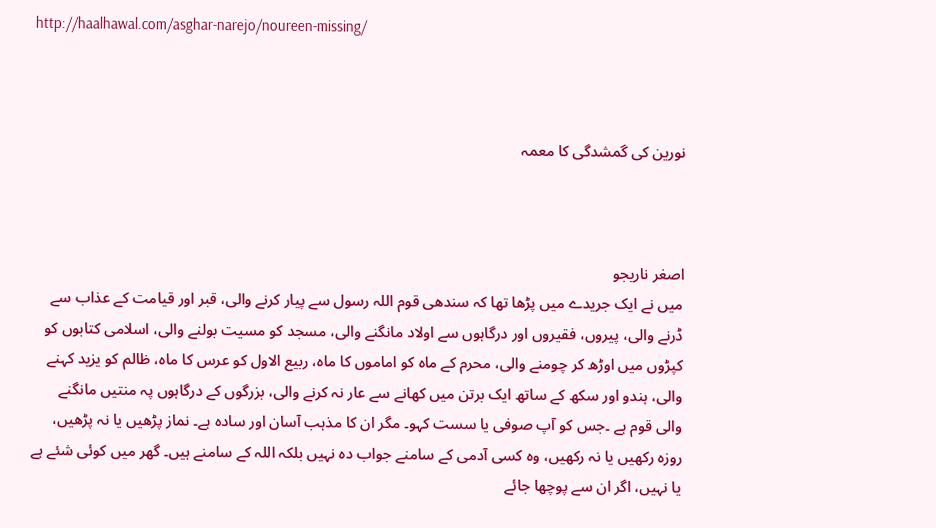http://haalhawal.com/asghar-narejo/noureen-missing/



نورین کی گمشدگی کا معمہ



اصغر ناریجو
میں نے ایک جریدے میں پڑھا تھا کہ سندھی قوم اللہ رسول سے پیار کرنے والی، قبر اور قیامت کے عذاب سے ڈرنے والی، پیروں، فقیروں اور درگاہوں سے اولاد مانگنے والی، مسجد کو مسیت بولنے والی، اسلامی کتابوں کو کپڑوں میں اوڑھ کر چومنے والی، محرم کے ماہ کو اماموں کا ماہ، ربیع الاول کو عرس کا ماہ، ظالم کو یزید کہنے والی، ہندو اور سکھ کے ساتھ ایک برتن میں کھانے سے عار نہ کرنے والی، بزرگوں کے درگاہوں پہ منتیں مانگنے والی قوم ہے ۔جس کو آپ صوفی یا سست کہو۔ مگر ان کا مذہب آسان اور سادہ ہے۔ نماز پڑھیں یا نہ پڑھیں، روزہ رکھیں یا نہ رکھیں، وہ کسی آدمی کے سامنے جواب دہ نہیں بلکہ اللہ کے سامنے ہیں۔ گھر میں کوئی شئے ہے یا نہیں، اگر ان سے پوچھا جائے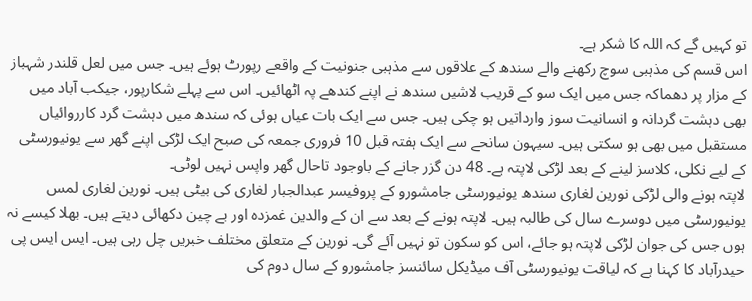تو کہیں گے کہ اللہ کا شکر ہے۔
اس قسم کی مذہبی سوچ رکھنے والے سندھ کے علاقوں سے مذہبی جنونیت کے واقعے رپورٹ ہوئے ہیں۔ جس میں لعل قلندر شہباز کے مزار پر دھماکہ جس میں ایک سو کے قریب لاشیں سندھ نے اپنے کندھے پہ اٹھائیں۔ اس سے پہلے شکارپور، جیکب آباد میں بھی دہشت گردانہ و انسانیت سوز وارداتیں ہو چکی ہیں۔ جس سے ایک بات عیاں ہوئی کہ سندھ میں دہشت گرد کارروائیاں مستقبل میں بھی ہو سکتی ہیں۔ سیہون سانحے سے ایک ہفتہ قبل 10 فروری جمعہ کی صبح ایک لڑکی اپنے گھر سے یونیورسٹی کے لیے نکلی، کلاسز لینے کے بعد لڑکی لاپتہ ہے۔ 48 دن گزر جانے کے باوجود تاحال گھر واپس نہیں لوٹی۔
لاپتہ ہونے والی لڑکی نورین لغاری سندھ یونیورسٹی جامشورو کے پروفیسر عبدالجبار لغاری کی بیٹی ہیں۔ نورین لغاری لمس یونیورسٹی میں دوسرے سال کی طالبہ ہیں۔ لاپتہ ہونے کے بعد سے ان کے والدین غمزدہ اور بے چین دکھائی دیتے ہیں۔ بھلا کیسے نہ ہوں جس کی جوان لڑکی لاپتہ ہو جائے، اس کو سکون تو نہیں آئے گی۔ نورین کے متعلق مختلف خبریں چل رہی ہیں۔ ایس ایس پی حیدرآباد کا کہنا ہے کہ لیاقت یونیورسٹی آف میڈیکل سائنسز جامشورو کے سال دوم کی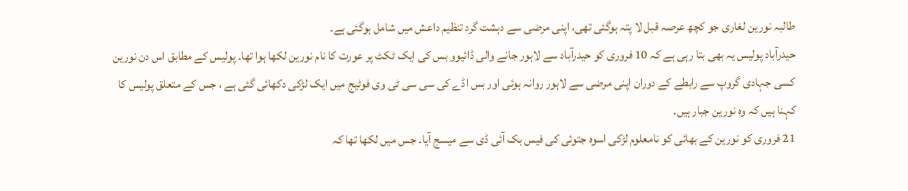طالبہ نورین لغاری جو کچھ عرصہ قبل لا پتہ ہوگئی تھی، اپنی مرضی سے دہشت گرد تنظیم داعش میں شامل ہوگئی ہے۔
حیدرآباد پولیس یہ بھی بتا رہی ہے کہ 10 فروری کو حیدرآباد سے لاہور جانے والی ڈائیوو بس کی ایک ٹکٹ پر عورت کا نام نورین لکھا ہوا تھا۔ پولیس کے مطابق اس دن نورین کسی جہادی گروپ سے رابطے کے دوران اپنی مرضی سے لاہور روانہ ہوئی اور بس اڈے کی سی سی ٹی وی فوٹیج میں ایک لڑکی دکھائی گئی ہے ، جس کے متعلق پولیس کا کہنا ہیں کہ وہ نورین جبار ہیں۔
21 فروری کو نورین کے بھائی کو نامعلوم لڑکی اسوہ جتوئی کی فیس بک آئی ڈی سے میسج آیا۔ جس میں لکھا تھا کہ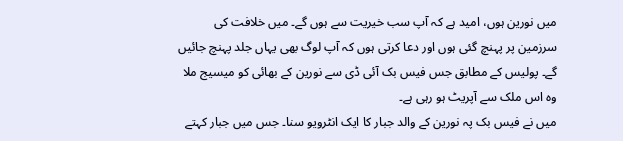میں نورین ہوں، امید ہے کہ آپ سب خیریت سے ہوں گے۔ میں خلافت کی سرزمین پر پہنچ گئی ہوں اور دعا کرتی ہوں کہ آپ لوگ بھی یہاں جلد پہنچ جائیں گے۔ پولیس کے مطابق جس فیس بک آئی ڈی سے نورین کے بھائی کو میسیج ملا وہ اس ملک سے آپریٹ ہو رہی ہے۔
میں نے فیس بک پہ نورین کے والد جبار کا ایک انٹرویو سنا۔ جس میں جبار کہتے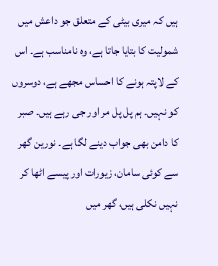ہیں کہ میری بیٹی کے متعلق جو داعش میں شمولیت کا بتایا جاتا ہے، وہ نامناسب ہے۔ اس کے لاپتہ ہونے کا احساس مجھے ہے، دوسروں کو نہیں۔ ہم پل پل مر اور جی رہے ہیں۔ صبر کا دامن بھی جواب دینے لگا ہے۔ نورین گھر سے کوئی سامان، زیورات اور پیسے اٹھا کر نہیں نکلی ہیں، گھر میں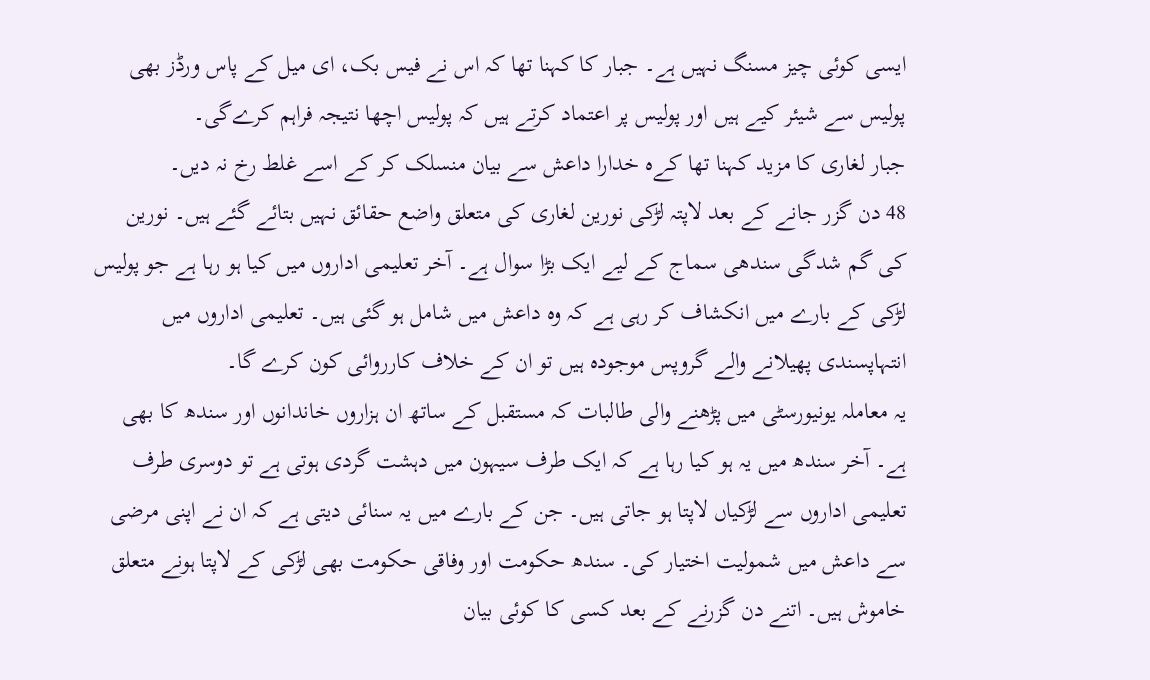ایسی کوئی چیز مسنگ نہیں ہے۔ جبار کا کہنا تھا کہ اس نے فیس بک، ای میل کے پاس ورڈز بھی پولیس سے شیئر کیے ہیں اور پولیس پر اعتماد کرتے ہیں کہ پولیس اچھا نتیجہ فراہم کرےگی۔
جبار لغاری کا مزید کہنا تھا کےہ خدارا داعش سے بیان منسلک کر کے اسے غلط رخ نہ دیں۔
48 دن گزر جانے کے بعد لاپتہ لڑکی نورین لغاری کی متعلق واضع حقائق نہیں بتائے گئے ہیں۔ نورین کی گم شدگی سندھی سماج کے لیے ایک بڑا سوال ہے۔ آخر تعلیمی اداروں میں کیا ہو رہا ہے جو پولیس لڑکی کے بارے میں انکشاف کر رہی ہے کہ وہ داعش میں شامل ہو گئی ہیں۔ تعلیمی اداروں میں انتہاپسندی پھیلانے والے گروپس موجودہ ہیں تو ان کے خلاف کارروائی کون کرے گا۔
یہ معاملہ یونیورسٹی میں پڑھنے والی طالبات کہ مستقبل کے ساتھ ان ہزاروں خاندانوں اور سندھ کا بھی ہے۔ آخر سندھ میں یہ ہو کیا رہا ہے کہ ایک طرف سیہون میں دہشت گردی ہوتی ہے تو دوسری طرف تعلیمی اداروں سے لڑکیاں لاپتا ہو جاتی ہیں۔ جن کے بارے میں‌ یہ سنائی دیتی ہے کہ ان نے اپنی مرضی سے داعش میں شمولیت اختیار کی۔ سندھ حکومت اور وفاقی حکومت بھی لڑکی کے لاپتا ہونے متعلق خاموش ہیں۔ اتنے دن گزرنے کے بعد کسی کا کوئی بیان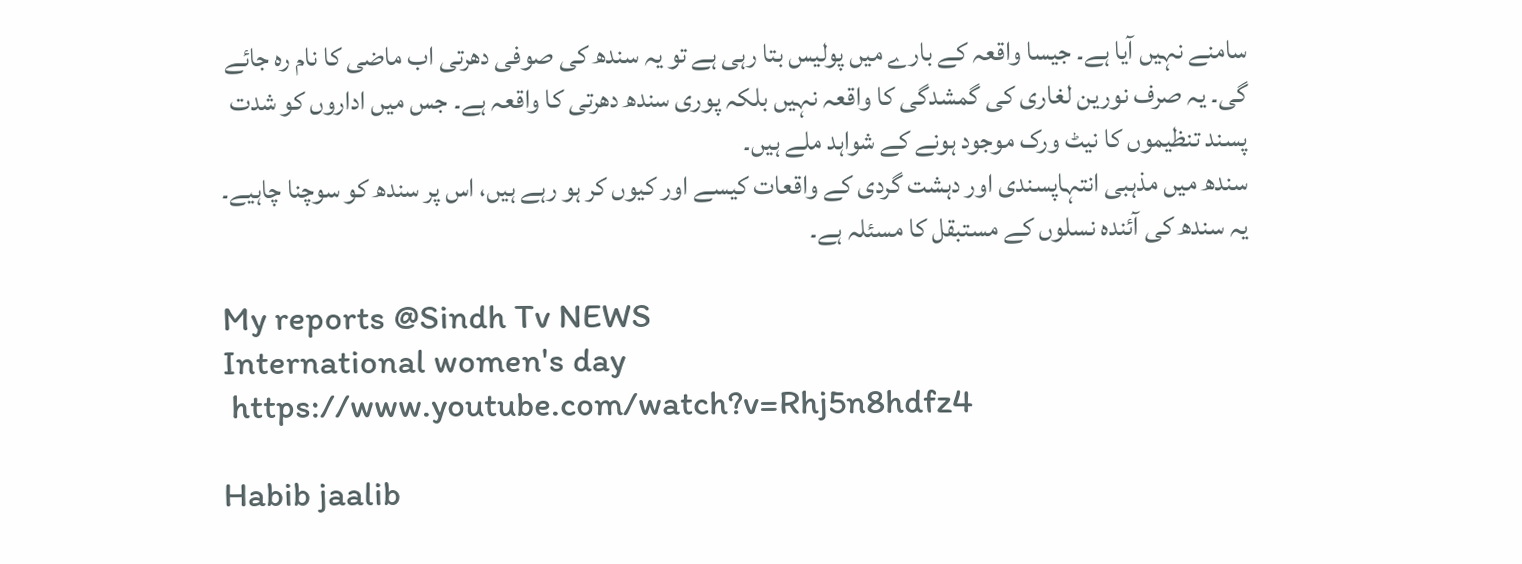سامنے نہیں آیا ہے۔ جیسا واقعہ کے بارے میں پولیس بتا رہی ہے تو یہ سندھ کی صوفی دھرتی اب ماضی کا نام رہ جائے گی۔ یہ صرف نورین لغاری کی گمشدگی کا واقعہ نہیں بلکہ پوری سندھ دھرتی کا واقعہ ہے۔ جس میں اداروں کو شدت پسند تنظیموں کا نیٹ ورک موجود ہونے کے شواہد ملے ہیں۔
سندھ میں مذہبی انتہاپسندی اور دہشت گردی کے واقعات کیسے اور کیوں‌ کر ہو رہے ہیں، اس پر سندھ کو سوچنا چاہیے۔ یہ سندھ کی آئندہ نسلوں کے مستبقل کا مسئلہ ہے۔

My reports @Sindh Tv NEWS
International women's day
 https://www.youtube.com/watch?v=Rhj5n8hdfz4

Habib jaalib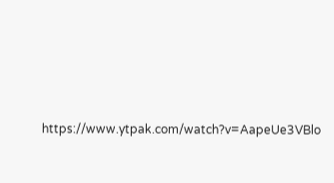https://www.ytpak.com/watch?v=AapeUe3VBlo